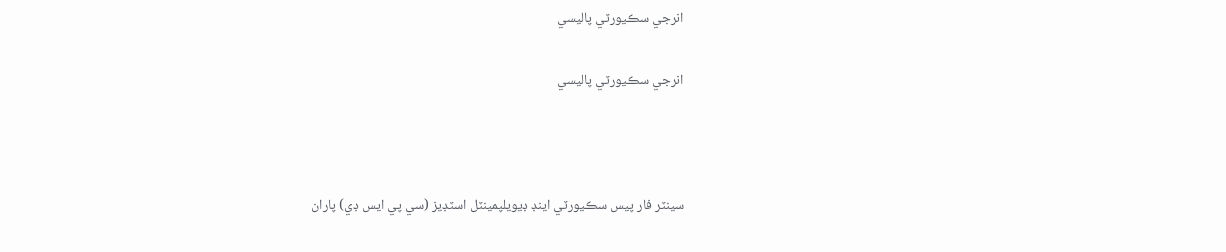انرجي سڪيورٽي پاليسي

انرجي سڪيورٽي پاليسي



سينٽر فار پيس سڪيورٽي اينڊ ڊیویلپمينٽل اسٽڊيز (سي پي ايس ڊي) پاران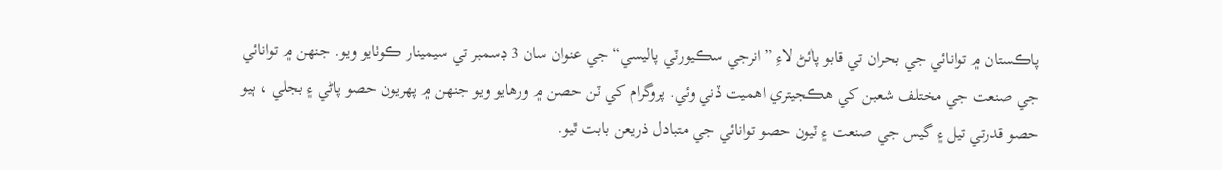پاڪستان ۾ توانائي جي بحران تي قابو پاٰئڻ لاءِ ”انرجي سڪيورٽي پاليسي“ جي عنوان سان 3 ڊسمبر تي سيمينار ڪوٺايو ويو. جنهن ۾ توانائي جي صنعت جي مختلف شعبن کي هڪجيتري اهميت ڏني وئي. پروگرام کي ٽن حصن ۾ ورهايو ويو جنهن ۾ پهريون حصو پاڻي ۽ بجلي ، ٻيو حصو قدرتي تيل ۽ گيس جي صنعت ۽ ٽيون حصو توانائي جي متبادل ذريعن بابت ٿيو.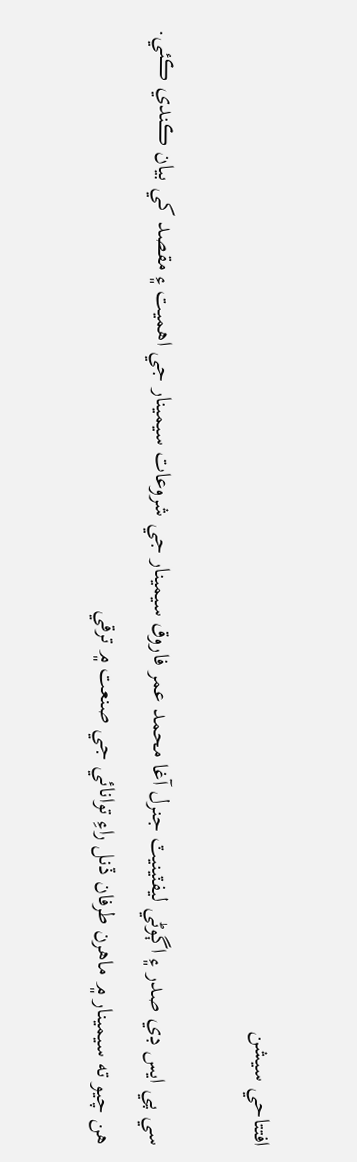افتتاحي سيشن

سي پي ايس ڊي صدر ۽ اڳوڻي ليفٽينيٽ جنرل آغا محمد عمر فاروق سيمينار جي شروعات سيمينار جي اهميت ۽ مقصد کي بيان ڪندي ڪئي. هن چيو ته سيمينار ۾ ماهرن طرفان ڏنل راءِ توانائي جي صنعت ۾ ترقي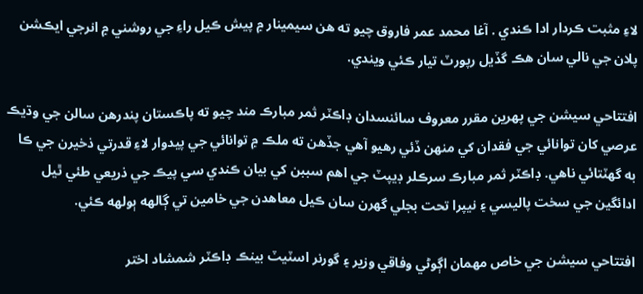لاءِ مثبت ڪردار ادا ڪندي . آغا محمد عمر فاروق چيو ته هن سيمينار ۾ پيش ڪيل راءِ جي روشني ۾ انرجي ايڪشن پلان جي نالي سان هڪ گڏيل رپورٽ تيار ڪئي ويندي.

افتتاحي سيشن جي پهرين مقرر معروف سائنسدان ڊاڪٽر ثمر مبارڪ مند چيو ته پاڪستان پندرهن سالن جي وڌيڪ عرصي کان توانائي جي فقدان کي منهن ڏئي رهيو آهي جڏهن ته ملڪ ۾ توانائي جي پيدوار لاءِ قدرتي ذخيرن جي ڪا به گهٽتائي ناهي. ڊاڪٽر ثمر مبارڪ سرڪلر ڊيپٽ جي اهم سببن کي بيان ڪندي سي پيڪ جي ذريعي طئي ٿيل ادائگين جي سخت پاليسي ۽ نيپرا تحت بجلي گهرن سان ڪيل معاهدن جي خامين تي ڳالهه ٻولهه ڪئي.

افتتاحي سيشن جي خاص مهمان اڳوڻي وفاقي وزير ۽ گورنر اسٽيٽ بينڪ ڊاڪٽر شمشاد اختر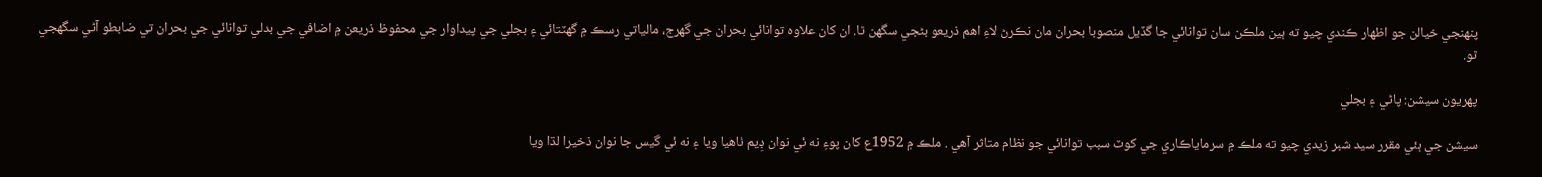پنهنجي خيالن جو اظهار ڪندي چيو ته ٻين ملڪن سان توانائي جا گڏيل منصوبا بحران مان نڪرڻ لاءِ اهم ذريعو بڻجي سگهن ٿا. ان کان علاوه توانائي بحران جي گهرج، مالياتي رسڪ ۾ گهٽتائي ۽ بجلي جي پيداوار جي محفوظ ذريعن ۾ اضافي جي بدلي توانائي جي بحران تي ضابطو آڻي سگهجي ٿو.

پهريون سيشن: پاڻي ۽ بجلي

سيشن جي ٻئي مقرر سيد شبر زيدي چيو ته ملڪ ۾ سرماياڪاري جي کوٽ سبب توانائي جو نظام متاثر آهي . ملڪ ۾ 1952ع کان پوءِ نه ئي نوان ڊِيم ٺاهيا ويا ۽ نه ئي گيس جا نوان ذخيرا لڌا ويا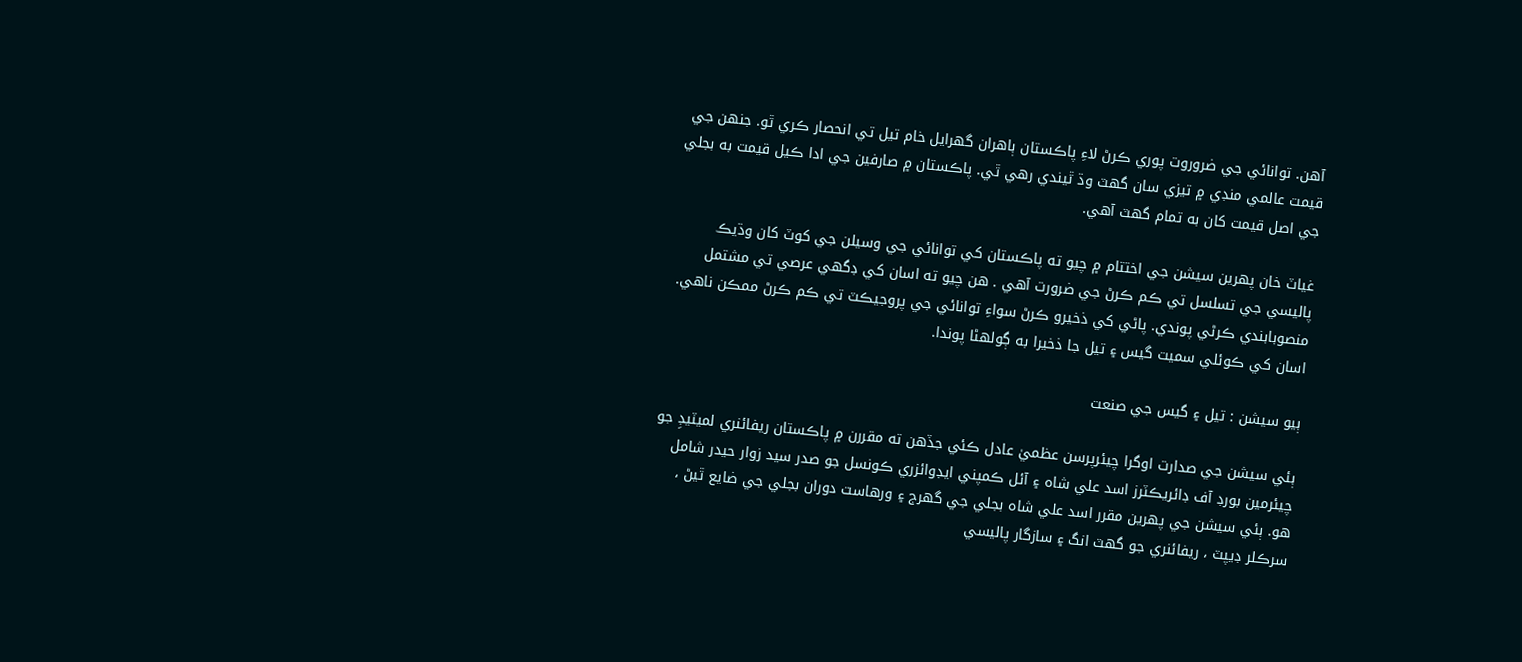آهن. توانائي جي ضروروت پوري ڪرڻ لاءِ پاڪستان ٻاهران گهرايل خام تيل تي انحصار ڪري ٿو. جنهن جي قيمت عالمي منڊي ۾ تيزي سان گهٽ وڌ ٿيندي رهي ٿي. پاڪستان ۾ صارفين جي ادا ڪيل قيمت به بجلي جي اصل قيمت کان به تمام گهٽ آهي.

غياٽ خان پهرين سيشن جي اختتام ۾ چيو ته پاڪستان کي توانائي جي وسيلن جي کوٽ کان وڌيڪ پاليسي جي تسلسل تي ڪم ڪرڻ جي ضرورت آهي . هن چيو ته اسان کي ڊگهي عرصي تي مشتمل منصوبابندي ڪرڻي پوندي. پاڻي کي ذخيرو ڪرڻ سواءِ توانائي جي پروجيڪٽ تي ڪم ڪرڻ ممڪن ناهي. اسان کي ڪوئلي سميت گيس ۽ تيل جا ذخيرا به ڳولهڻا پوندا.

ٻيو سيشن : تيل ۽ گيس جي صنعت

ٻئي سيشن جي صدارت اوگرا چيئرپرسن عظميٰ عادل ڪئي جڏهن ته مقررن ۾ پاڪستان ريفائنري لميٽيڊِ جو چيئرمين بورڊ آف ڊائريڪٽرز اسد علي شاه ۽ آئل ڪمپني ايڊوائزري ڪونسل جو صدر سيد زوار حيدر شامل هو. ٻئي سيشن جي پهرين مقرر اسد علي شاه بجلي جي گهرج ۽ ورهاست دوران بجلي جي ضايع ٿيڻ ، سرڪلر ڊيپٽ ، ريفائنري جو گهٽ انگ ۽ سازگار پاليسي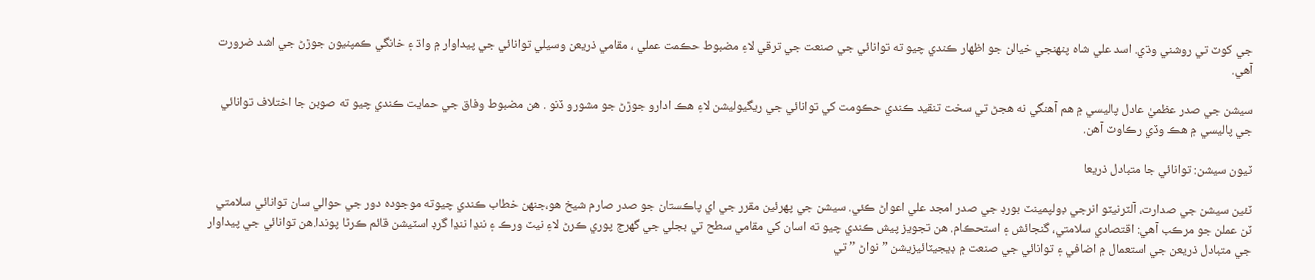جي کوٽ تي روشني وڌي. اسد علي شاه پنهنجي خيالن جو اظهار ڪندي چيو ته توانائي جي صنعت جي ترقي لاءِ مضبوط حڪمت عملي ، مقامي ذريعن وسيلي توانائي جي پيداوار ۾ واڌ ۽ خانگي ڪمپنيون جوڙڻ جي اشد ضرورت آهي.

سيشن جي صدر عظميٰ عادل پاليسي ۾ هم آهنگي نه هجڻ تي سخت تنقيد ڪندي حڪومت کي توانائي جي ريگيوليشن لاءِ هڪ ادارو جوڙڻ جو مشورو ڏنو . هن مضبوط وفاق جي حمايت ڪندي چيو ته صوبن جا اختلاف توانائي جي پاليسي ۾ هڪ وڏي رڪاوٽ آهن.

ٽيون سيشن: توانائي جا متبادل ذريعا

ٽئين سيشن جي صدارت، آلٽرنيٽو انرجي ڊولپمينٽ بورڊ جي صدر امجد علي اعواڻ ڪئي. سيشن جي پهرئين مقرر جي اي پاڪستان جو صدر صارم شيخ هو،جنهن خطاب ڪندي چيوته موجوده دور جي حوالي سان توانائي سلامتي ٽن عملن جو مرڪب آهي: اقتصادي سلامتي، گنجائش ۽ استحڪام. هن تجويز پيش ڪندي چيو ته اسان کي مقامي سطح تي بجلي جي گهرج پوري ڪرڻ لاءِ نيٽ ورڪ ۽ ننڍا ننڍا گرڊ اسٽيشن قائم ڪرڻا پوندا.هن توانائي جي پيداوار جي متبادل ذريعن جي استعمال ۾ اضافي ۽ توانائي جي صنعت ۾ ڊيجيٽائيزيشن ”نواڻ ’’ تي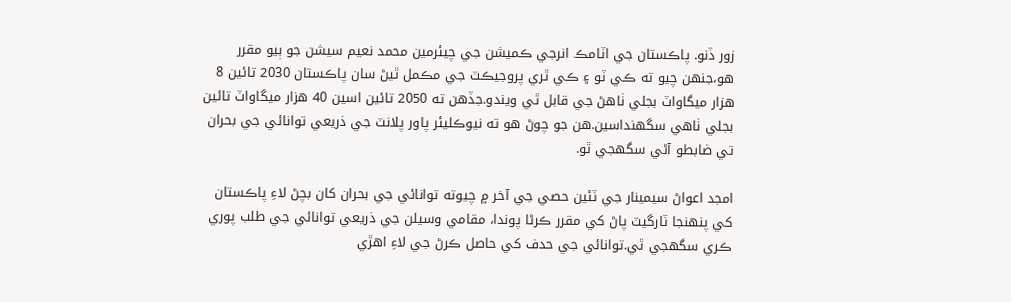زور ڏنو. پاڪستان جي اٽامڪ انرجي ڪميشن جي چيئرمين محمد نعيم سيشن جو ٻيو مقرر هو،جنهن چيو ته ڪي ٽو ۽ ڪي ٿري پروجيڪٽ جي مڪمل ٿيڻ سان پاڪستان 2030 تائين 8 هزار ميگاواٽ بجلي ٺاهڻ جي قابل ٿي ويندو.جڏهن ته 2050 تائين اسين 40 هزار ميگاواٽ تائين بجلي ٺاهي سگهنداسين.هن جو چوڻ هو ته نيوڪليئر پاور پلانٽ جي ذريعي توانائي جي بحران تي ضابطو آڻي سگهجي ٿو.

امجد اعواڻ سيمينار جي ٽئين حصي جي آخر ۾ چيوته توانائي جي بحران کان بچڻ لاءِ پاڪستان کي پنهنجا ٽارگيٽ پاڻ کي مقرر ڪرڻا پوندا، مقامي وسيلن جي ذريعي توانائي جي طلب پوري ڪري سگهجي ٿي.توانائي جي حدف کي حاصل ڪرڻ جي لاءِ اهڙي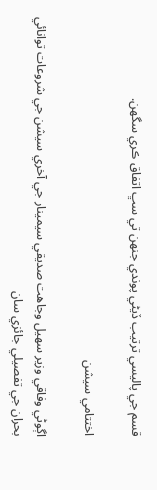قسم جي پاليسي ترتيب ڏيڻي پوندي جنهن تي سڀ اتفاق ڪري سگهن.

اختتامي سيشن

اڳوڻي وفاقي وزير سهيل وجاهت صديقي سيمينار جي آخري سيشن جي شروعات توانائي بحران جي تفصيلي جائزي سان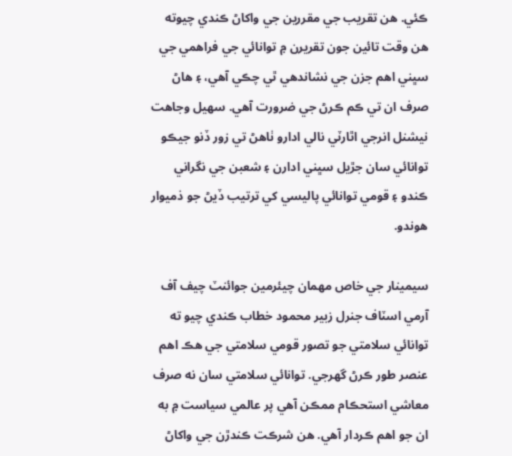ڪئي. هن تقريب جي مقررين جي واکاڻ ڪندي چيوته هن وقت تائين جون تقريرن ۾ توانائي جي فراهمي جي سڀني اهم جزن جي نشاندهي ٿي چڪي آهي، ۽ هاڻ صرف ان تي ڪم ڪرڻ جي ضرورت آهي. سهيل وجاهت نيشنل انرجي اٿارٽي نالي ادارو ٺاهڻ تي زور ڏنو جيڪو توانائي سان جڙيل سڀني ادارن ۽ شعبن جي نگراني ڪندو ۽ قومي توانائي پاليسي کي ترتيب ڏيڻ جو ذميوار هوندو.

سيمينار جي خاص مهمان چيئرمين جوائنٽ چيف آف آرمي اسٽاف جنرل زبير محمود خطاب ڪندي چيو ته توانائي سلامتي جو تصور قومي سلامتي جي هڪ اهم عنصر طور ڪرڻ گهرجي. توانائي سلامتي سان نه صرف معاشي استحڪام ممڪن آهي پر عالمي سياست ۾ به ان جو اهم ڪردار آهي. هن شرڪت ڪندڙن جي واکاڻ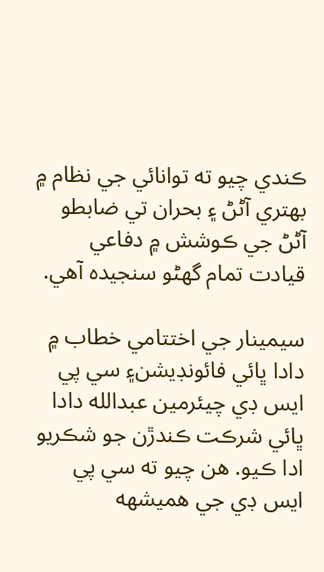ڪندي چيو ته توانائي جي نظام ۾ بهتري آڻڻ ۽ بحران تي ضابطو آڻڻ جي ڪوشش ۾ دفاعي قيادت تمام گهڻو سنجيده آهي.

سيمينار جي اختتامي خطاب ۾ دادا ڀائي فائونڊيشن۽ سي پي ايس ڊي چیئرمین عبدالله دادا ڀائي شرڪت ڪندڙن جو شڪريو ادا ڪيو. هن چيو ته سي پي ايس ڊي جي هميشهه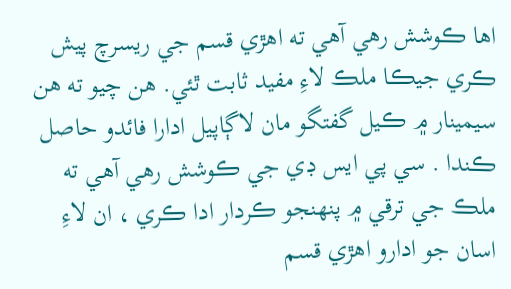اها ڪوشش رهي آهي ته اهڙي قسم جي ريسرچ پيش ڪري جيڪا ملڪ لاءِ مفید ثابت ٿئي. هن چيو ته هن سيمينار ۾ ڪيل گفتگو مان لاڳاپيل ادارا فائدو حاصل ڪندا . سي پي ايس ڊي جي ڪوشش رهي آهي ته ملڪ جي ترقي ۾ پنهنجو ڪردار ادا ڪري ، ان لاءِ اسان جو ادارو اهڙي قسم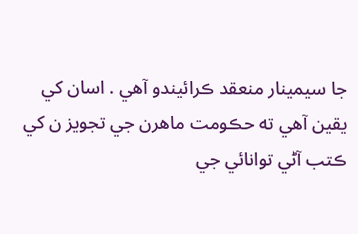جا سيمينار منعقد ڪرائيندو آهي . اسان کي يقين آهي ته حڪومت ماهرن جي تجويز ن کي ڪتب آڻي توانائي جي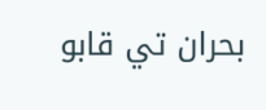بحران تي قابو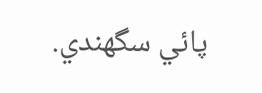پائي سگهندي.